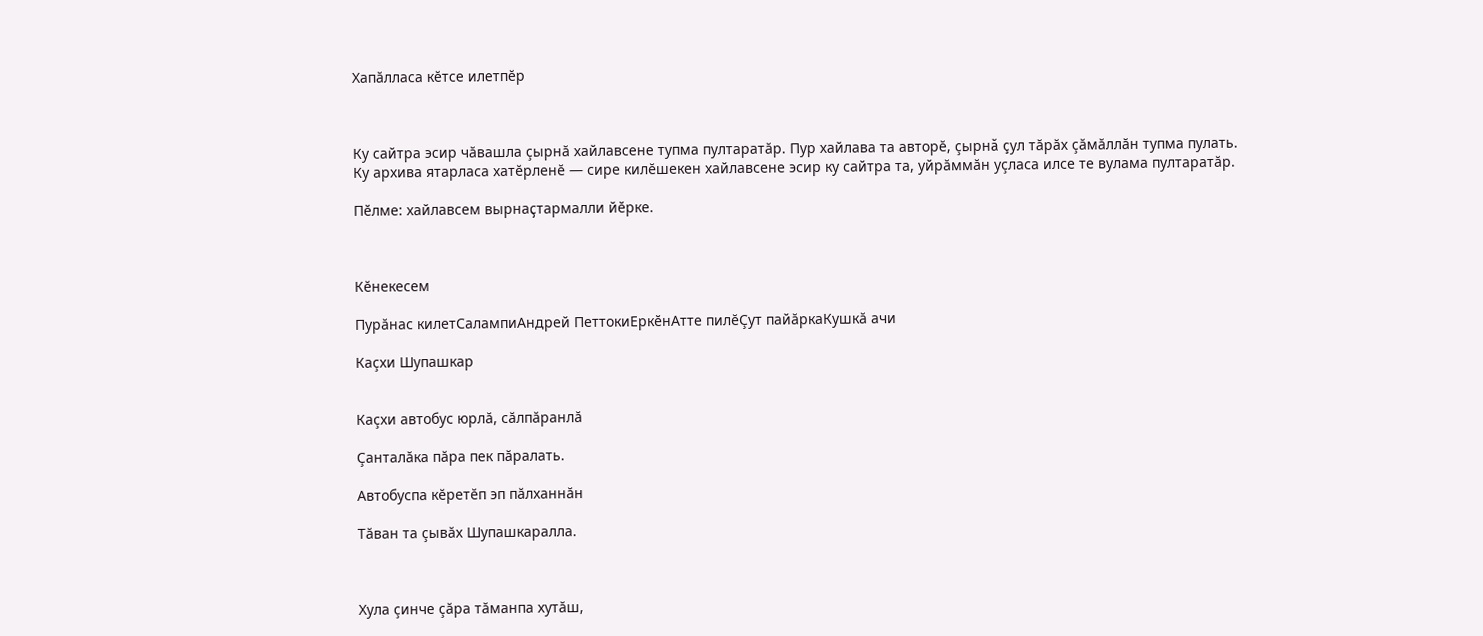Хапăлласа кĕтсе илетпĕр



Ку сайтра эсир чăвашла çырнă хайлавсене тупма пултаратăр. Пур хайлава та авторĕ, çырнă çул тăрăх çăмăллăн тупма пулать. Ку архива ятарласа хатĕрленĕ — сире килĕшекен хайлавсене эсир ку сайтра та, уйрăммăн уçласа илсе те вулама пултаратăр.

Пӗлме: хайлавсем вырнаҫтармалли йӗрке.



Кĕнекесем

Пурăнас килетСалампиАндрей ПеттокиЕркӗнАтте пилĕÇут пайăркаКушкă ачи

Каçхи Шупашкар


Каçхи автобус юрлă, сăлпăранлă

Çанталăка пăра пек пăралать.

Автобуспа кĕретĕп эп пăлханнăн

Тăван та çывăх Шупашкаралла.



Хула çинче çăра тăманпа хутăш,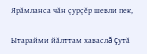Ярăмланса чăн çурçĕр шевли пек,

Ытарайми йăлттам хаваслă çутă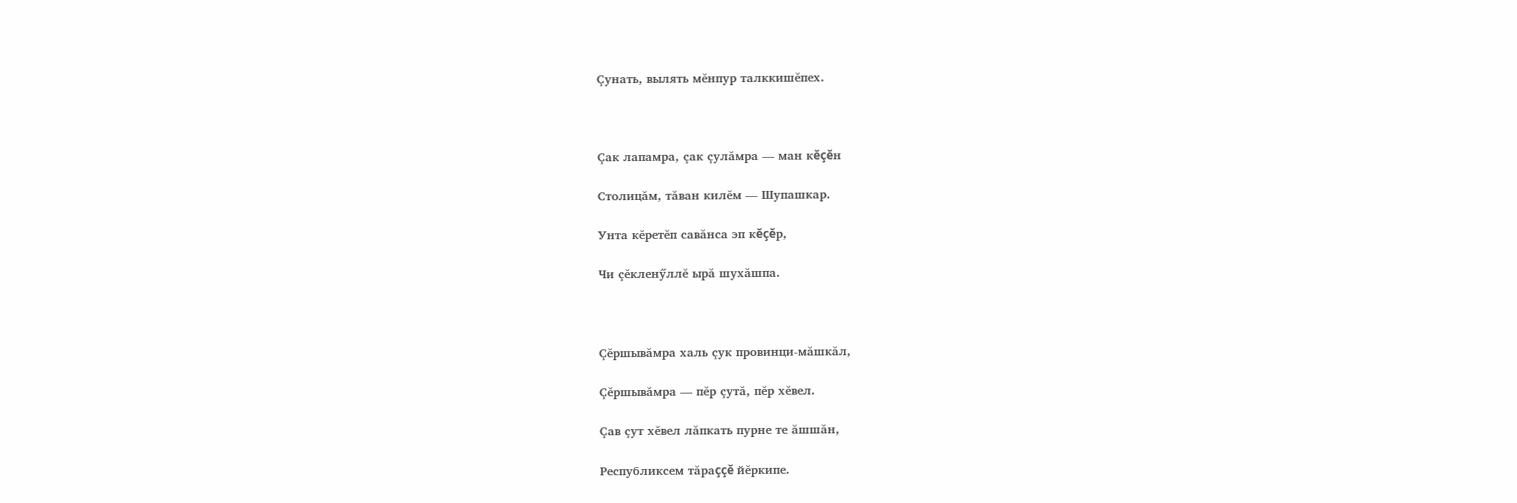Çунать, вылять мĕнпур талккишĕпех.



Çак лапамра, çак çулăмра — ман кĕçĕн

Столицăм, тăван килĕм — Шупашкар.

Унта кĕретĕп савăнса эп кĕçĕр,

Чи çĕкленӳллĕ ырă шухăшпа.



Çĕршывăмра халь çук провинци-мăшкăл,

Çĕршывăмра — пĕр çутă, пĕр хĕвел.

Çав çут хĕвел лăпкать пурне те ăшшăн,

Республиксем тăраççĕ йĕркипе.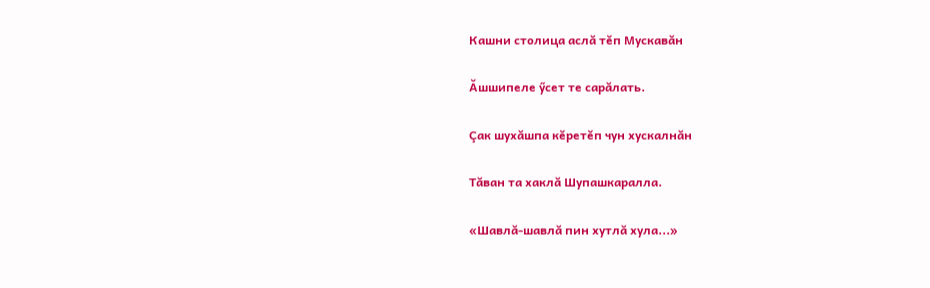Кашни столица аслă тĕп Мускавăн

Ăшшипеле ӳсет те сарăлать.

Çак шухăшпа кĕретĕп чун хускалнăн

Тăван та хаклă Шупашкаралла.

«Шавлă-шавлă пин хутлă хула...»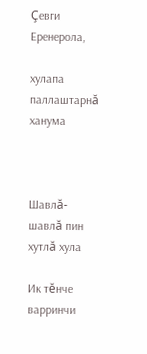Çевги Еренерола,

хулапа паллаштарнă ханума



Шавлă-шавлă пин хутлă хула

Ик тĕнче варринчи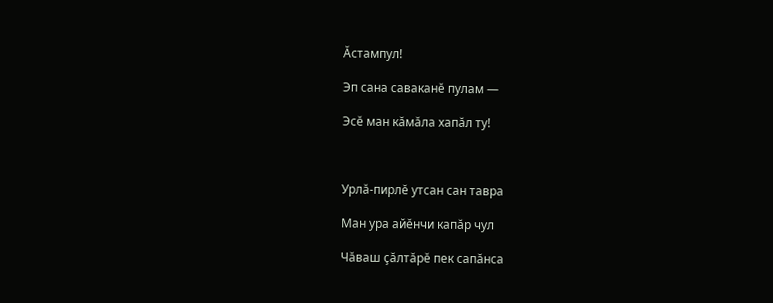Ăстампул!

Эп сана саваканĕ пулам —

Эсĕ ман кăмăла хапăл ту!



Урлă-пирлĕ утсан сан тавра

Ман ура айĕнчи капăр чул

Чăваш çăлтăрĕ пек сапăнса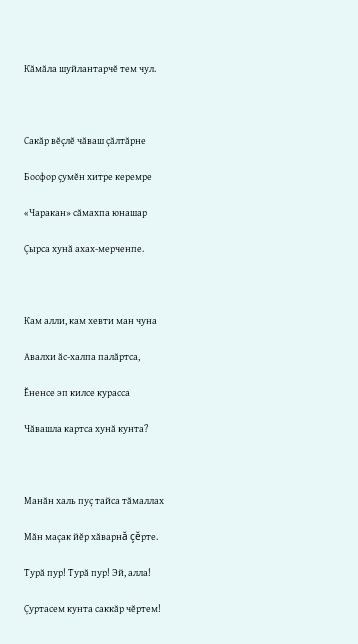Кăмăла шуйлантарчĕ тем чул.



Сакăр вĕçлĕ чăваш çăлтăрне

Босфор çумĕн хитре керемре

«Чаракан» сăмахпа юнашар

Çырса хунă ахах-мерченпе.



Кам алли, кам хевти ман чуна

Авалхи ăс-халпа палăртса,

Ĕненсе эп килсе курасса

Чăвашла картса хунă кунта?



Манăн халь пуç тайса тăмаллах

Мăн маçак йĕр хăварнă çĕрте.

Турă пур! Турă пур! Эй, алла!

Çуртасем кунта саккăр чĕртем!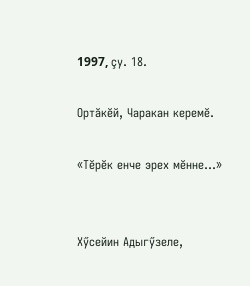1997, çу. 18.

Ортăкĕй, Чаракан керемĕ.

«Тĕрĕк енче эрех мĕнне...»


Хӳсейин Адыгӳзеле,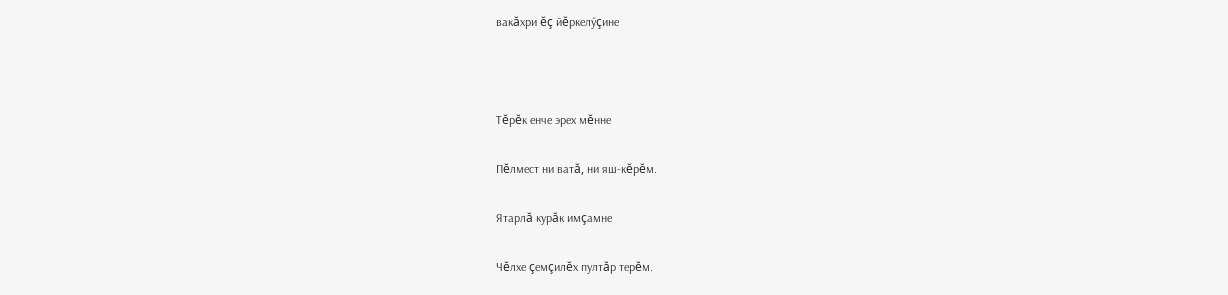вакăхри ĕç йĕркелӳçине



Тĕрĕк енче эрех мĕнне

Пĕлмест ни ватă, ни яш-кĕрĕм.

Ятарлă курăк имçамне

Чĕлхе çемçилĕх пултăр терĕм.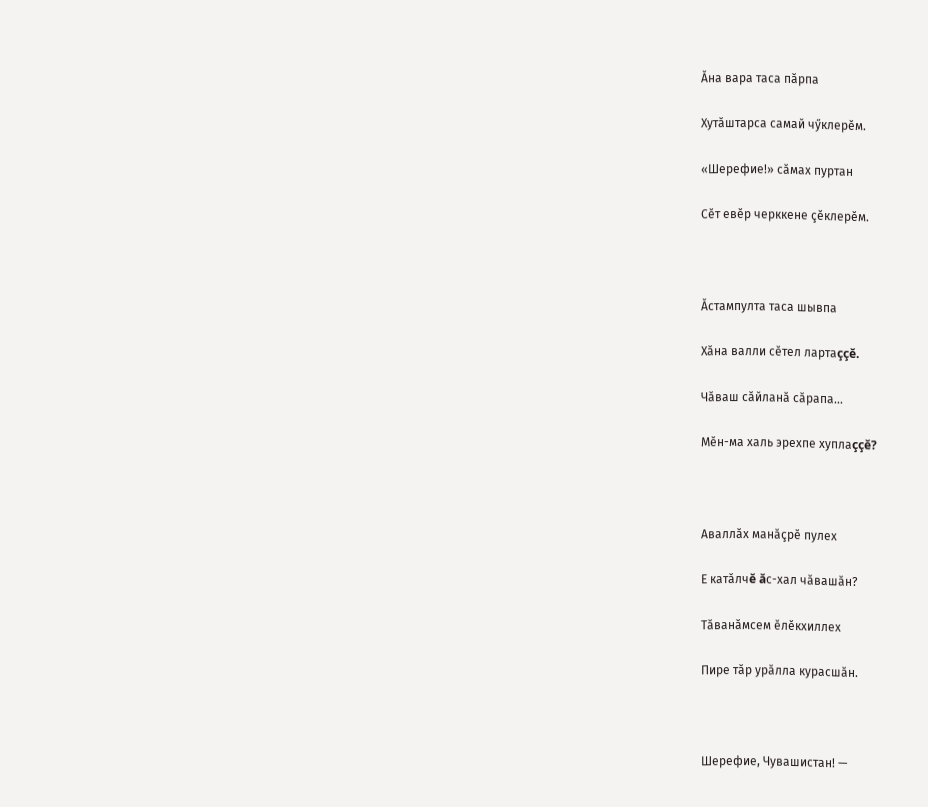Ăна вара таса пăрпа

Хутăштарса самай чӳклерĕм.

«Шерефие!» сăмах пуртан

Сĕт евĕр черккене çĕклерĕм.



Ăстампулта таса шывпа

Хăна валли сĕтел лартаççĕ.

Чăваш сăйланă сăрапа...

Мĕн-ма халь эрехпе хуплаççĕ?



Аваллăх манăçрĕ пулех

Е катăлчĕ ăс-хал чăвашăн?

Тăванăмсем ĕлĕкхиллех

Пире тăр урăлла курасшăн.



Шерефие, Чувашистан! —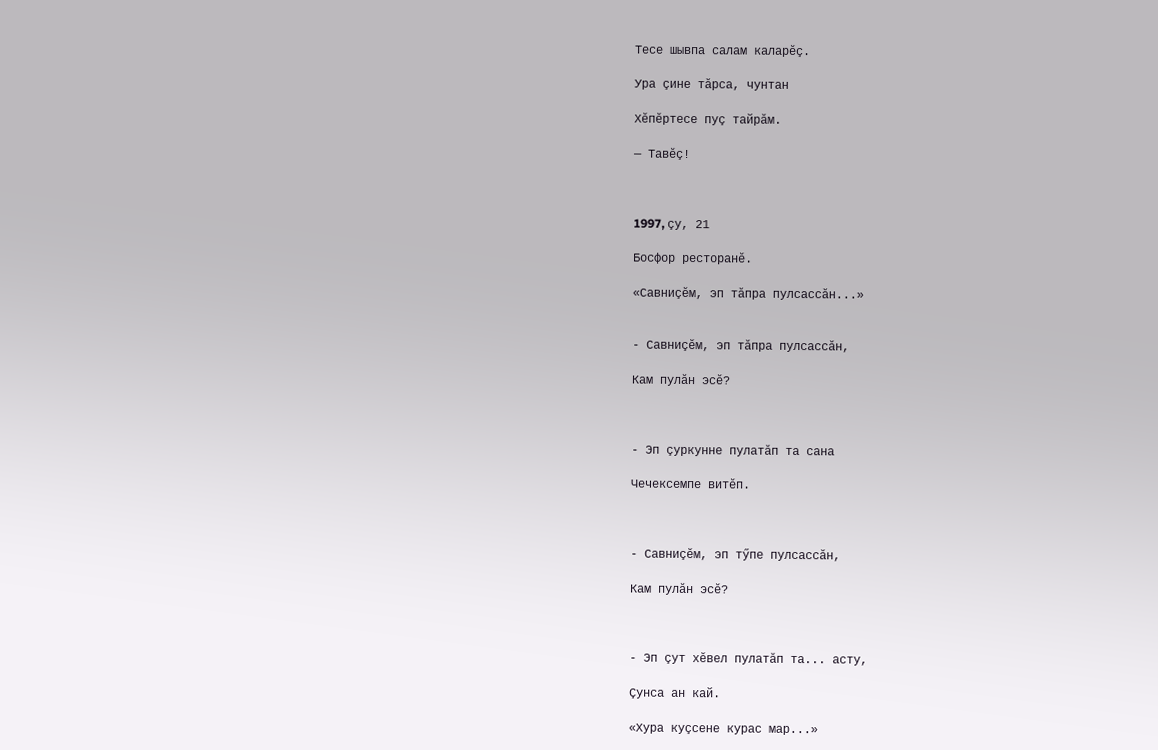Тесе шывпа салам каларĕç.

Ура çине тăрса, чунтан

Хĕпĕртесе пуç тайрăм.

— Тавĕç!



1997, çу, 21

Босфор ресторанĕ.

«Савниçĕм, эп тăпра пулсассăн...»


- Савниçĕм, эп тăпра пулсассăн,

Кам пулăн эсĕ?



- Эп çуркунне пулатăп та сана

Чечексемпе витĕп.



- Савниçĕм, эп тӳпе пулсассăн,

Кам пулăн эсĕ?



- Эп çут хĕвел пулатăп та... асту,

Çунса ан кай.

«Хура куçсене курас мар...»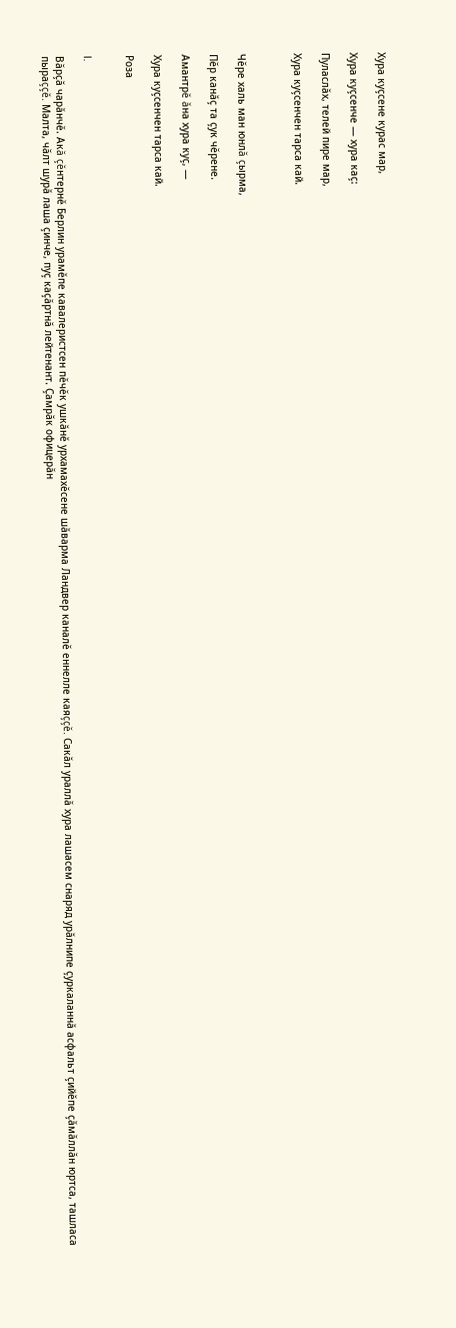Хура куçсене курас мар,

Хура куçсенче — хура каç:

Пуласлăх, телей пире мар,

Хура куçсенчен тарса кай.



Чĕре халь ман юнлă çырма,

Пĕр канăç та çук чĕрене.

Амантрĕ ăна хура куç, —

Хура куçсенчен тарса кай.

Роза


I.

Вăрçă чарăнчĕ. Акă çĕнтернĕ Берлин урамĕпе кавалеристсен пĕчĕк ушкăнĕ урхамахĕсене шăварма Ландвер каналĕ еннелле каяççĕ. Сакăл ураллă хура лашасем снаряд урăлнипе çуркаланнă асфальт çийĕпе çăмăллăн юртса, ташласа пыраççĕ. Малта, чăлт шурă лаша çинче, пуç каçăртнă лейтенант. Çамрăк офицерăн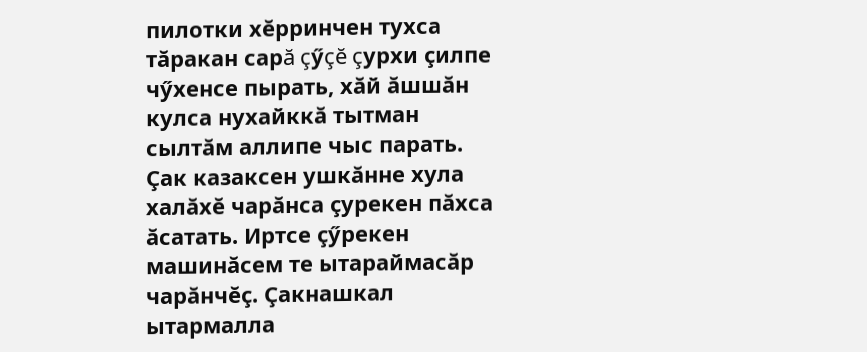пилотки хĕрринчен тухса тăракан сарă çӳçĕ çурхи çилпе чӳхенсе пырать, хăй ăшшăн кулса нухайккă тытман сылтăм аллипе чыс парать. Çак казаксен ушкăнне хула халăхĕ чарăнса çурекен пăхса ăсатать. Иртсе çӳрекен машинăсем те ытараймасăр чарăнчĕç. Çакнашкал ытармалла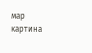мар картина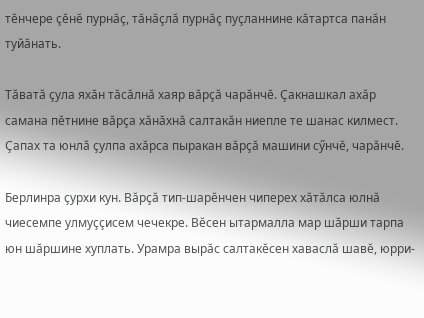тĕнчере çĕнĕ пурнăç, тăнăçлă пурнăç пуçланнине кăтартса панăн туйăнать.

Тăватă çула яхăн тăсăлнă хаяр вăрçă чарăнчĕ. Çакнашкал ахăр самана пĕтнине вăрçа хăнăхнă салтакăн ниепле те шанас килмест. Çапах та юнлă çулпа ахăрса пыракан вăрçă машини сӳнчĕ, чарăнчĕ.

Берлинра çурхи кун. Вăрçă тип-шарĕнчен чиперех хăтăлса юлнă чиесемпе улмуççисем чечекре. Вĕсен ытармалла мар шăрши тарпа юн шăршине хуплать. Урамра вырăс салтакĕсен хаваслă шавĕ, юрри-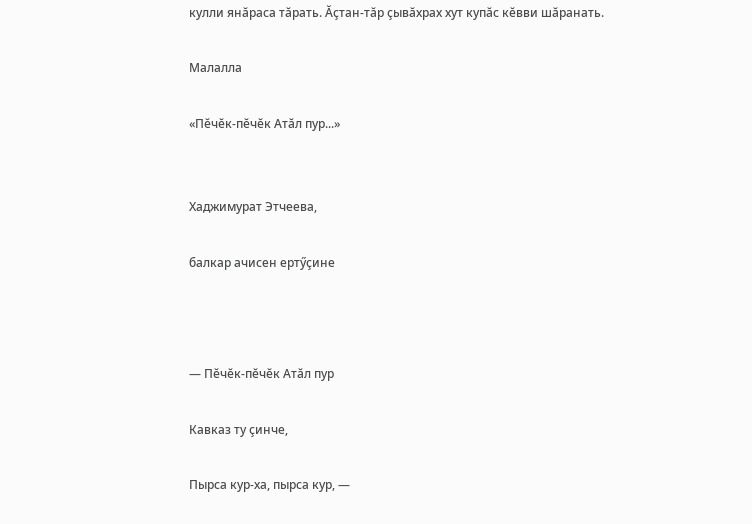кулли янăраса тăрать. Ăçтан-тăр çывăхрах хут купăс кĕвви шăранать.

Малалла

«Пĕчĕк-пĕчĕк Атăл пур...»


Хаджимурат Этчеева,

балкар ачисен ертӳçине



— Пĕчĕк-пĕчĕк Атăл пур

Кавказ ту çинче,

Пырса кур-ха, пырса кур, —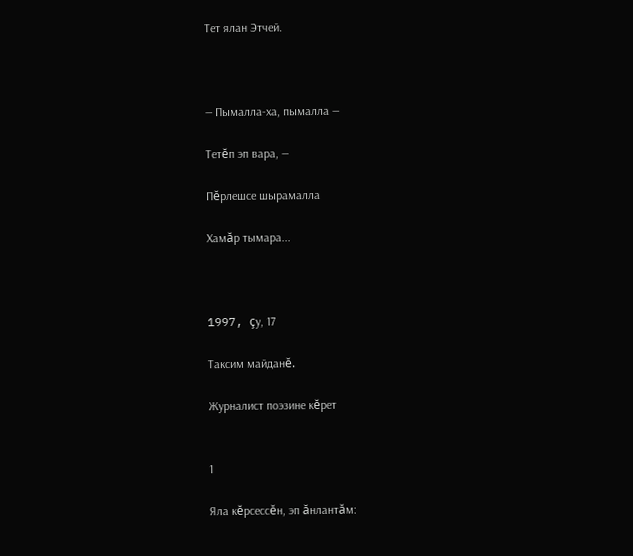Тет ялан Этчей.



— Пымалла-ха, пымалла —

Тетĕп эп вара, —

Пĕрлешсе шырамалла

Хамăр тымара...



1997, çу, 17

Таксим майданĕ.

Журналист поэзине кĕрет


1

Яла кĕрсессĕн, эп ăнлантăм: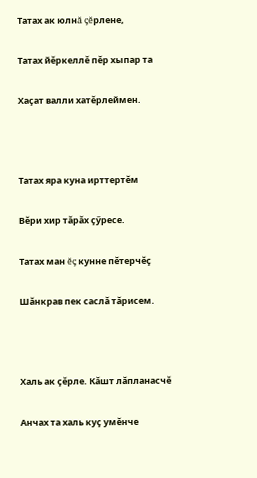Татах ак юлнă çĕрлене,

Татах йĕркеллĕ пĕр хыпар та

Хаçат валли хатĕрлеймен.



Татах яра куна ирттертĕм

Вĕри хир тăрăх çӳресе.

Татах ман ĕç кунне пĕтерчĕç

Шăнкрав пек саслă тăрисем.



Халь ак çĕрле. Кăшт лăпланасчĕ

Анчах та халь куç умĕнче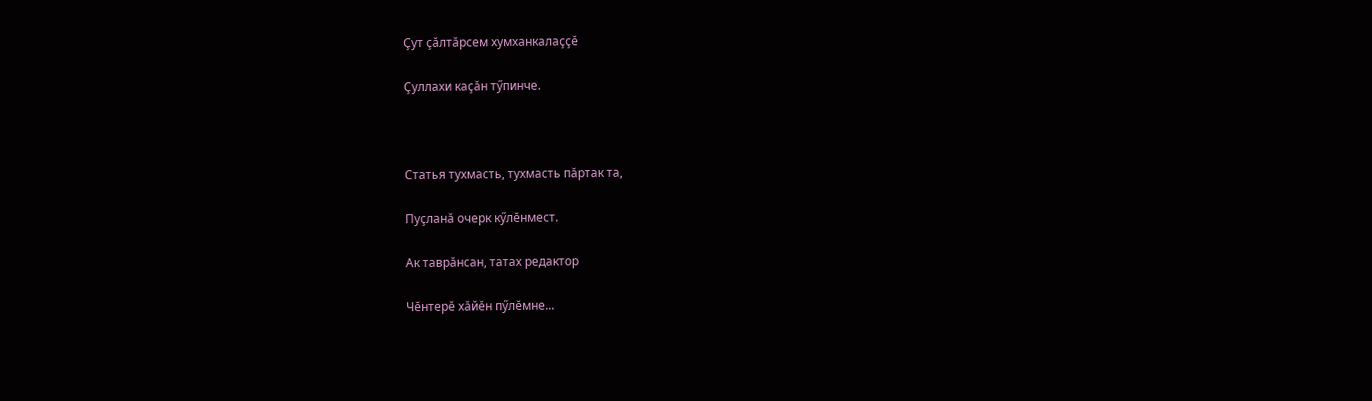Çут çăлтăрсем хумханкалаççĕ

Çуллахи каçăн тӳпинче.



Статья тухмасть, тухмасть пăртак та,

Пуçланă очерк кӳлĕнмест.

Ак таврăнсан, татах редактор

Чĕнтерĕ хăйĕн пӳлĕмне...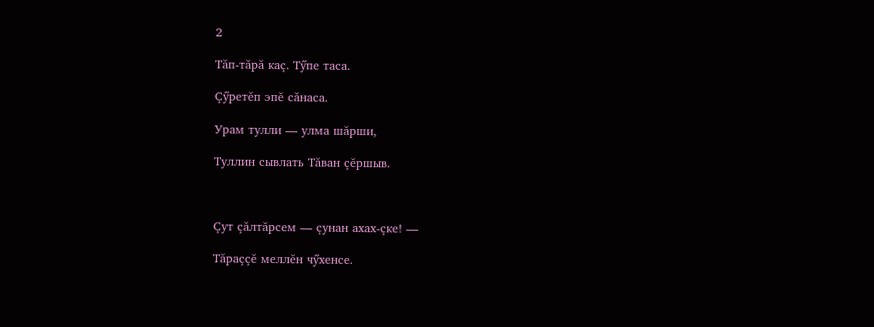2

Тăп-тăрă каç. Тӳпе таса.

Çӳретĕп эпĕ сăнаса.

Урам тулли — улма шăрши,

Туллин сывлать Тăван çĕршыв.



Çут çăлтăрсем — çунан ахах-çке! —

Тăраççĕ меллĕн чӳхенсе.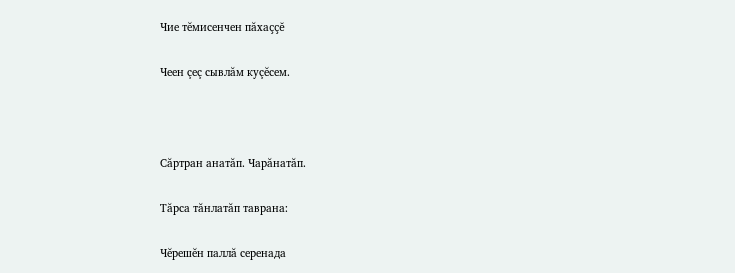Чие тĕмисенчен пăхаççĕ

Чеен çеç сывлăм куçĕсем.



Сăртран анатăп. Чарăнатăп.

Тăрса тăнлатăп таврана:

Чĕрешĕн паллă серенада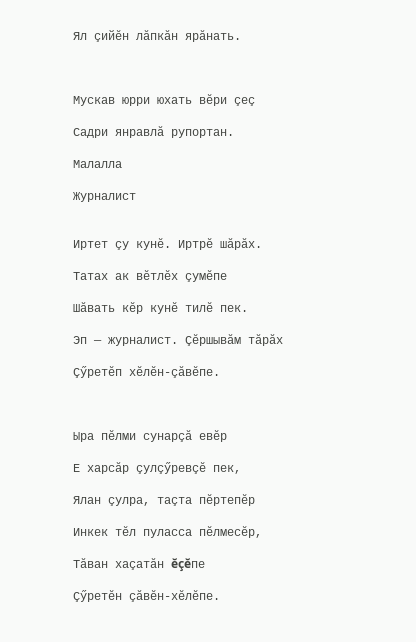Ял çийĕн лăпкăн ярăнать.



Мускав юрри юхать вĕри çеç

Садри янравлă рупортан.

Малалла

Журналист


Иртет çу кунĕ. Иртрĕ шăрăх.

Татах ак вĕтлĕх çумĕпе

Шăвать кĕр кунĕ тилĕ пек.

Эп — журналист. Çĕршывăм тăрăх

Çӳретĕп хĕлĕн-çăвĕпе.



Ыра пĕлми сунарçă евĕр

Е харсăр çулçӳревçĕ пек,

Ялан çулра, таçта пĕртепĕр

Инкек тĕл пуласса пĕлмесĕр,

Тăван хаçатăн ĕçĕпе

Çӳретĕн çăвĕн-хĕлĕпе.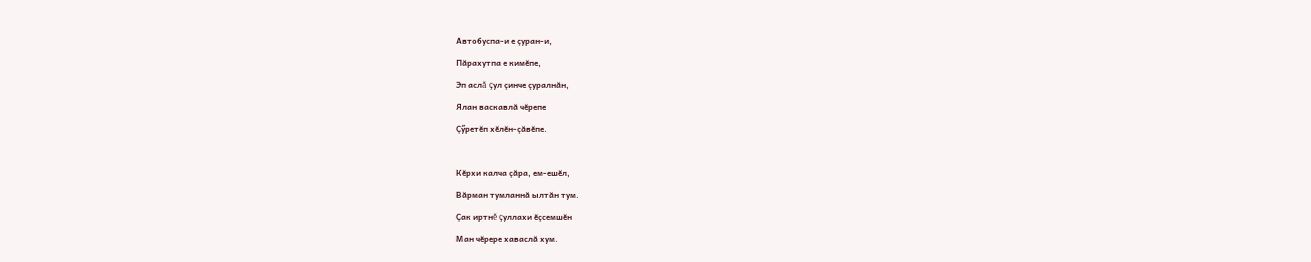Автобуспа-и е çуран-и,

Пăрахутпа е кимĕпе,

Эп аслă çул çинче çуралнăн,

Ялан васкавлă чĕрепе

Çӳретĕп хĕлĕн-çăвĕпе.



Кĕрхи калча çăра, ем-ешĕл,

Вăрман тумланнă ылтăн тум.

Çак иртнĕ çуллахи ĕçсемшĕн

Ман чĕрере хаваслă хум.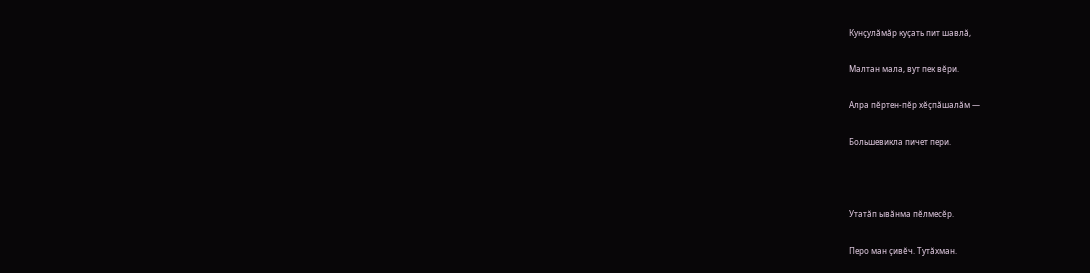Кунçулăмăр куçать пит шавлă,

Малтан мала, вут пек вĕри.

Алра пĕртен-пĕр хĕçпăшалăм —

Большевикла пичет пери.



Утатăп ывăнма пĕлмесĕр.

Перо ман çивĕч. Тутăхман.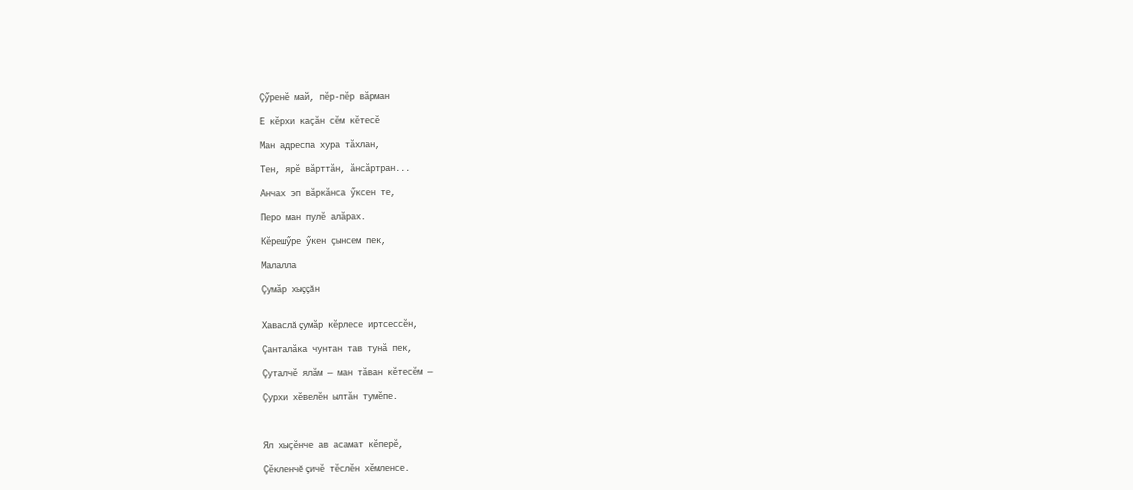Çӳренĕ май, пĕр-пĕр вăрман

Е кĕрхи каçăн сĕм кĕтесĕ

Ман адреспа хура тăхлан,

Тен, ярĕ вăрттăн, ăнсăртран...

Анчах эп вăркăнса ӳксен те,

Перо ман пулĕ алăрах.

Кĕрешӳре ӳкен çынсем пек,

Малалла

Çумăр хыççăн


Хаваслă çумăр кĕрлесе иртсессĕн,

Çанталăка чунтан тав тунă пек,

Çуталчĕ ялăм — ман тăван кĕтесĕм —

Çурхи хĕвелĕн ылтăн тумĕпе.



Ял хыçĕнче ав асамат кĕперĕ,

Çĕкленчĕ çичĕ тĕслĕн хĕмленсе.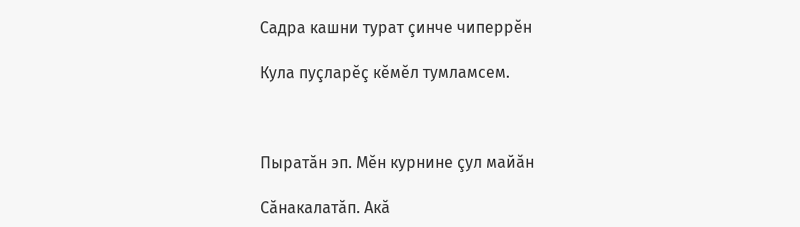Садра кашни турат çинче чиперрĕн

Кула пуçларĕç кĕмĕл тумламсем.



Пыратăн эп. Мĕн курнине çул майăн

Сăнакалатăп. Акă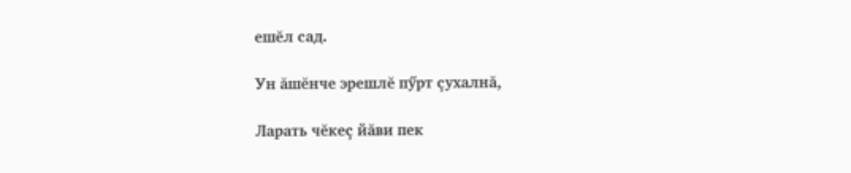ешĕл сад.

Ун ăшĕнче эрешлĕ пӳрт çухалнă,

Ларать чĕкеç йăви пек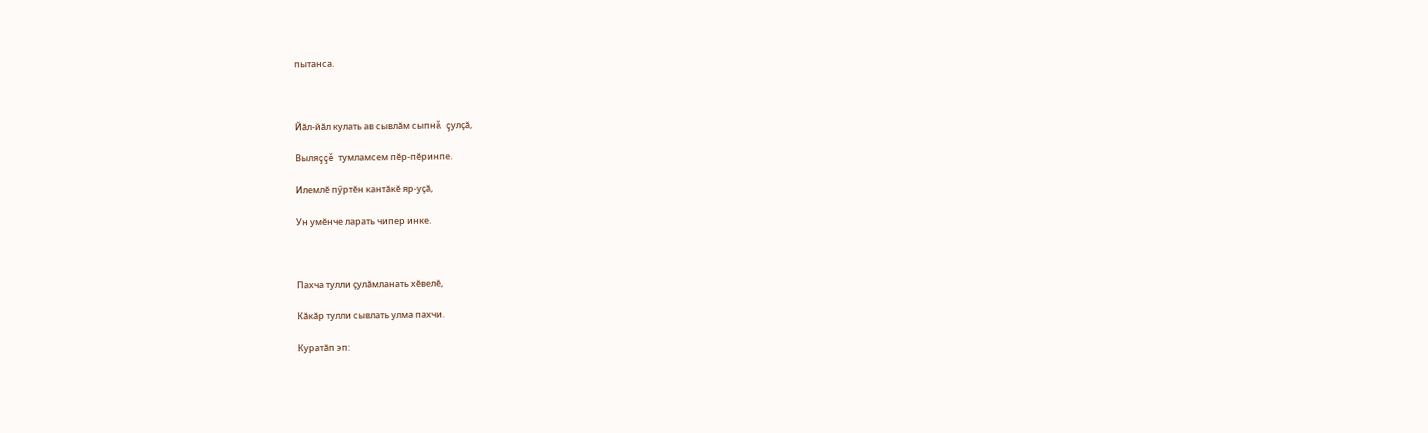пытанса.



Йăл-йăл кулать ав сывлăм сыпнă çулçă,

Выляççĕ тумламсем пĕр-пĕринпе.

Илемлĕ пӳртĕн кантăкĕ яр-уçă,

Ун умĕнче ларать чипер инке.



Пахча тулли çулăмланать хĕвелĕ,

Кăкăр тулли сывлать улма пахчи.

Куратăп эп: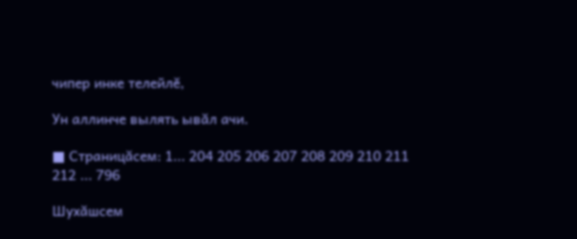чипер инке телейлĕ,

Ун аллинче вылять ывăл ачи.

■ Страницăсем: 1... 204 205 206 207 208 209 210 211 212 ... 796

Шухăшсем